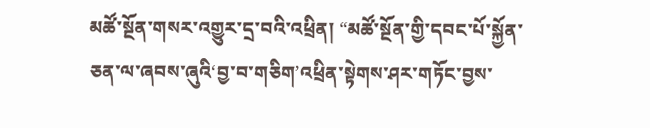མཚོ་སྔོན་གསར་འགྱུར་དྲ་བའི་འཕྲིན། “མཚོ་སྔོན་གྱི་དབང་པོ་སྐྱོན་ཅན་ལ་ཞབས་ཞུའི‘བྱ་བ་གཅིག’འཕྲིན་སྟེགས་ཤར་གཏོང་བྱས་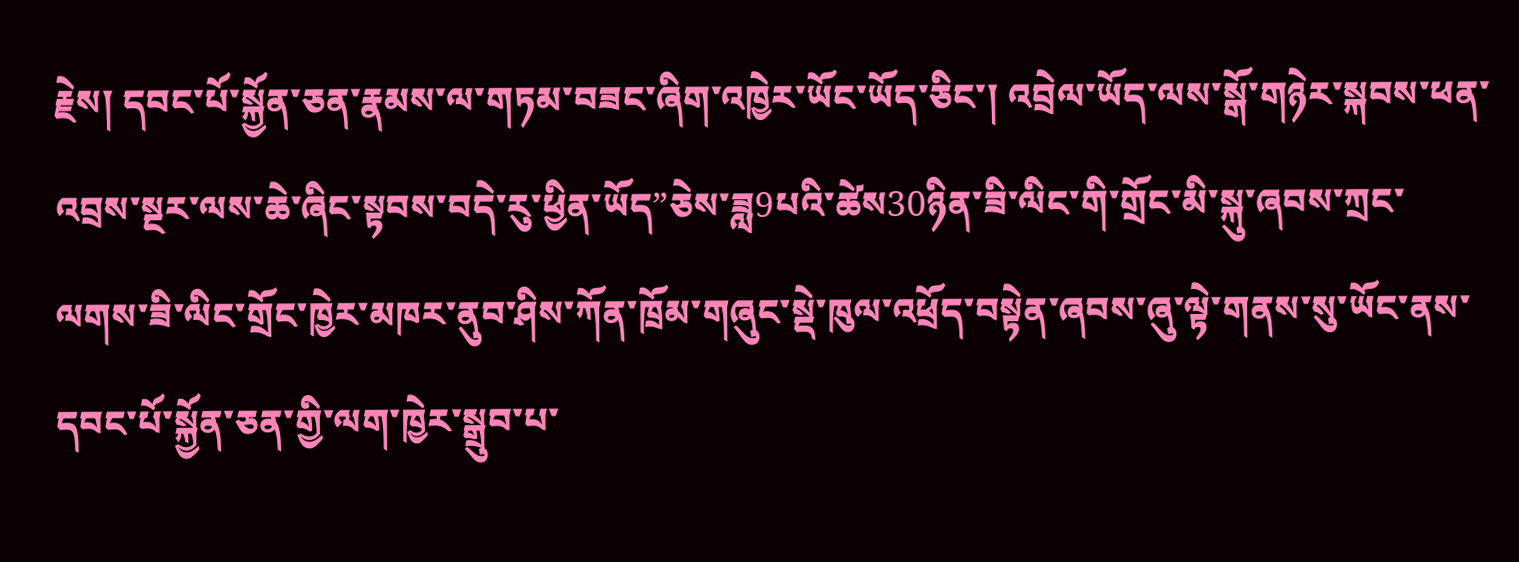རྗེས། དབང་པོ་སྐྱོན་ཅན་རྣམས་ལ་གཏམ་བཟང་ཞིག་འཁྱེར་ཡོང་ཡོད་ཅིང་། འབྲེལ་ཡོད་ལས་སྒོ་གཉེར་སྐབས་ཕན་འབྲས་སྔར་ལས་ཆེ་ཞིང་སྟབས་བདེ་རུ་ཕྱིན་ཡོད”ཅེས་ཟླ9པའི་ཚེས30ཉིན་ཟི་ལིང་གི་གྲོང་མི་སྐུ་ཞབས་ཀྲང་ལགས་ཟི་ལིང་གྲོང་ཁྱེར་མཁར་ནུབ་ཤིས་ཀོན་ཁྲོམ་གཞུང་སྡེ་ཁུལ་འཕྲོད་བསྟེན་ཞབས་ཞུ་ལྟེ་གནས་སུ་ཡོང་ནས་དབང་པོ་སྐྱོན་ཅན་གྱི་ལག་ཁྱེར་སྒྲུབ་པ་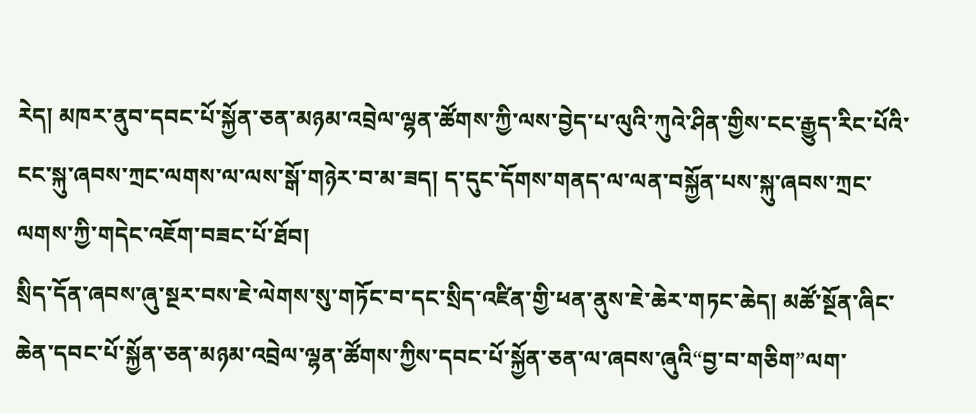རེད། མཁར་ནུབ་དབང་པོ་སྐྱོན་ཅན་མཉམ་འབྲེལ་ལྷན་ཚོགས་ཀྱི་ལས་བྱེད་པ་ལུའི་ཀུའེ་ཤིན་གྱིས་ངང་རྒྱུད་རིང་པོའི་ངང་སྐུ་ཞབས་ཀྲང་ལགས་ལ་ལས་སྒོ་གཉེར་བ་མ་ཟད། ད་དུང་དོགས་གནད་ལ་ལན་བསྐྱོན་པས་སྐུ་ཞབས་ཀྲང་ལགས་ཀྱི་གདེང་འཇོག་བཟང་པོ་ཐོབ།
སྲིད་དོན་ཞབས་ཞུ་སྔར་བས་ཇེ་ལེགས་སུ་གཏོང་བ་དང་སྲིད་འཛིན་གྱི་ཕན་ནུས་ཇེ་ཆེར་གཏང་ཆེད། མཚོ་སྔོན་ཞིང་ཆེན་དབང་པོ་སྐྱོན་ཅན་མཉམ་འབྲེལ་ལྷན་ཚོགས་ཀྱིས་དབང་པོ་སྐྱོན་ཅན་ལ་ཞབས་ཞུའི“བྱ་བ་གཅིག”ལག་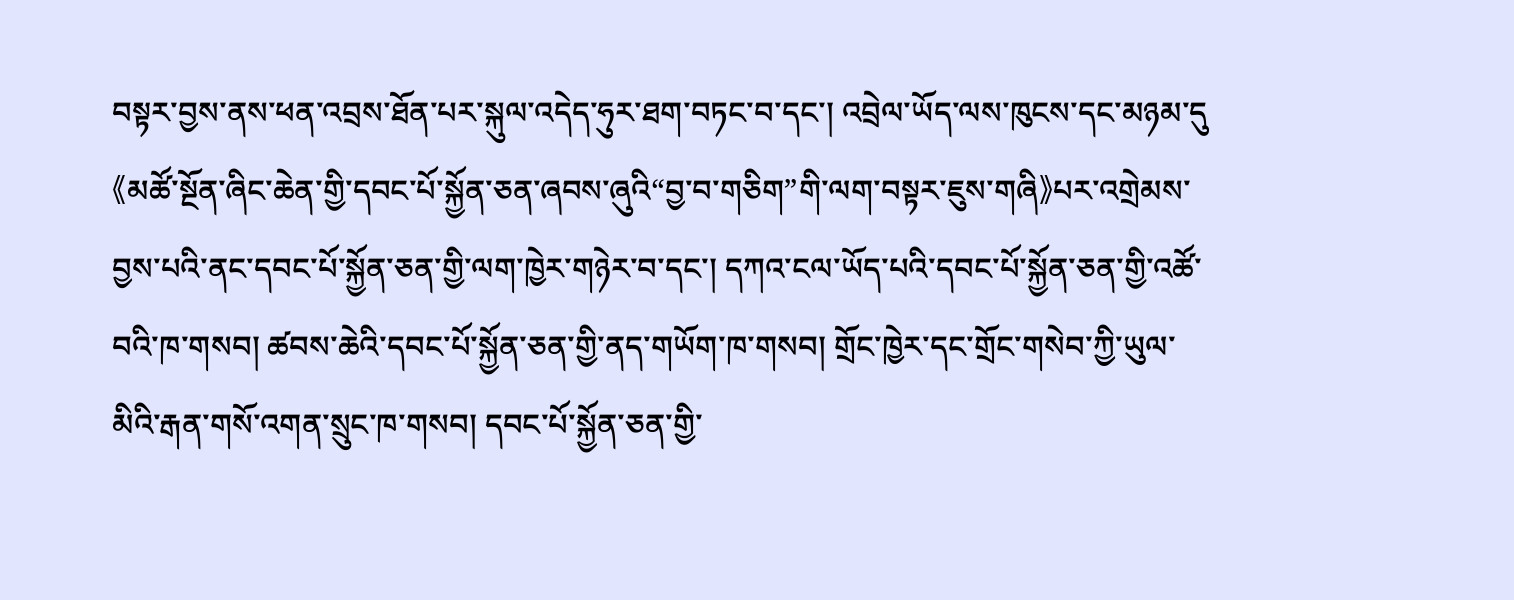བསྟར་བྱས་ནས་ཕན་འབྲས་ཐོན་པར་སྐུལ་འདེད་ཧུར་ཐག་བཏང་བ་དང་། འབྲེལ་ཡོད་ལས་ཁུངས་དང་མཉམ་དུ《མཚོ་སྔོན་ཞིང་ཆེན་གྱི་དབང་པོ་སྐྱོན་ཅན་ཞབས་ཞུའི“བྱ་བ་གཅིག”གི་ལག་བསྟར་ཇུས་གཞི》པར་འགྲེམས་བྱས་པའི་ནང་དབང་པོ་སྐྱོན་ཅན་གྱི་ལག་ཁྱེར་གཉེར་བ་དང་། དཀའ་ངལ་ཡོད་པའི་དབང་པོ་སྐྱོན་ཅན་གྱི་འཚོ་བའི་ཁ་གསབ། ཚབས་ཆེའི་དབང་པོ་སྐྱོན་ཅན་གྱི་ནད་གཡོག་ཁ་གསབ། གྲོང་ཁྱེར་དང་གྲོང་གསེབ་ཀྱི་ཡུལ་མིའི་རྒན་གསོ་འགན་སྲུང་ཁ་གསབ། དབང་པོ་སྐྱོན་ཅན་གྱི་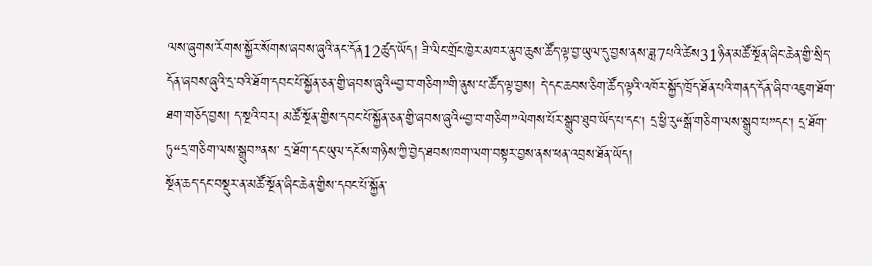ལས་ཞུགས་རོགས་སྐྱོར་སོགས་ཞབས་ཞུའི་ནང་དོན12ཚུད་ཡོད། ཟི་ལིང་གྲོང་ཁྱེར་མཁར་ནུབ་ཆུས་ཚོད་ལྟ་བྱ་ཡུལ་དུ་བྱས་ནས་ཟླ7པའི་ཚེས31ཉིན་མཚོ་སྔོན་ཞིང་ཆེན་གྱི་སྲིད་དོན་ཞབས་ཞུའི་དྲ་བའི་ཐོག་དབང་པོ་སྐྱོན་ཅན་གྱི་ཞབས་ཞུའི“བྱ་བ་གཅིག”གི་ནུས་པ་ཚོད་ལྟ་བྱས། དེ་དང་ཆབས་ཅིག་ཚོད་ལྟའི་འཁོར་སྐྱོད་ཁྲོད་ཐོན་པའི་གནད་དོན་ཞིབ་འཇུག་ཐོག་ཐག་གཅོད་བྱས། ད་སྔའི་བར། མཚོ་སྔོན་གྱིས་དབང་པོ་སྐྱོན་ཅན་གྱི་ཞབས་ཞུའི“བྱ་བ་གཅིག”ལེགས་པོར་སྒྲུབ་ཐུབ་ཡོད་པ་དང། དྲ་ཕྱི་རུ“སྒོ་གཅིག་ལས་སྒྲུབ་པ”དང་། དྲ་ཐོག་ཏུ“དྲ་གཅིག་ལས་སྒྲུབ”ནས་ དྲ་ཐོག་དང་ཡུལ་དངོས་གཉིས་ཀྱི་བྱེད་ཐབས་ཁག་ལག་བསྟར་བྱས་ནས་ཕན་འབྲས་ཐོན་ཡོད།
སྔོན་ཆད་དང་བསྡུར་ན་མཚོ་སྔོན་ཞིང་ཆེན་གྱིས་དབང་པོ་སྐྱོན་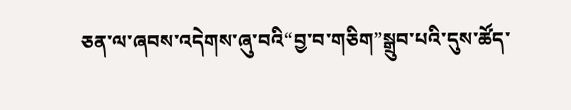ཅན་ལ་ཞབས་འདེགས་ཞུ་བའི“བྱ་བ་གཅིག”སྒྲུབ་པའི་དུས་ཚོད་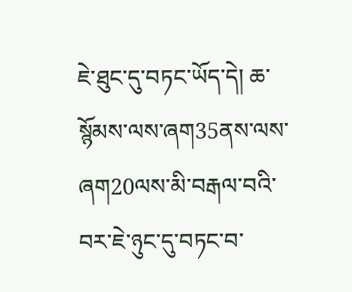ཇེ་ཐུང་དུ་བཏང་ཡོད་དེ། ཆ་སྙོམས་ལས་ཞག35ནས་ལས་ཞག20ལས་མི་བརྒལ་བའི་བར་ཇེ་ཉུང་དུ་བཏང་བ་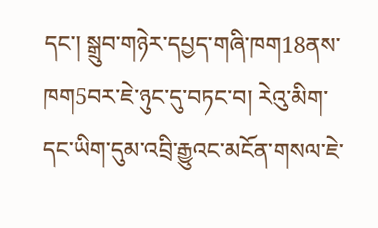དང་། སྒྲུབ་གཉེར་དཔྱད་གཞི་ཁག18ནས་ཁག5བར་ཇེ་ཉུང་དུ་བཏང་བ། རེའུ་མིག་དང་ཡིག་དུམ་འབྲི་རྒྱུའང་མངོན་གསལ་ཇེ་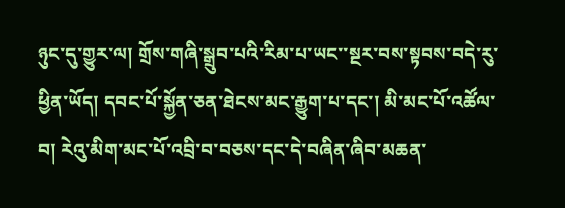ཉུང་དུ་གྱུར་ལ། གྲོས་གཞི་སྒྲུབ་པའི་རིམ་པ་ཡང་་སྔར་བས་སྟབས་བདེ་རུ་ཕྱིན་ཡོད། དབང་པོ་སྐྱོན་ཅན་ཐེངས་མང་རྒྱུག་པ་དང་། མི་མང་པོ་འཚོལ་བ། རེའུ་མིག་མང་པོ་འབྲི་བ་བཅས་དང་དེ་བཞིན་ཞིབ་མཆན་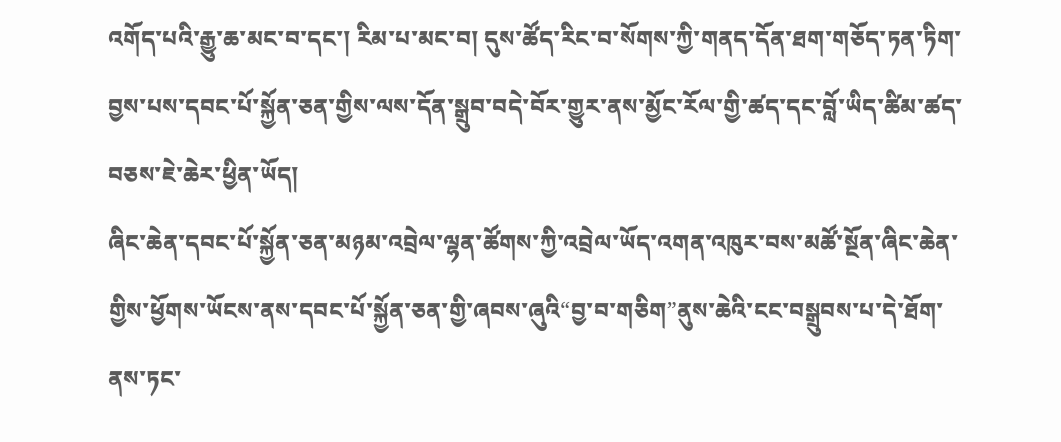འགོད་པའི་རྒྱུ་ཆ་མང་བ་དང་། རིམ་པ་མང་བ། དུས་ཚོད་རིང་བ་སོགས་ཀྱི་གནད་དོན་ཐག་གཅོད་ཏན་ཏིག་བྱས་པས་དབང་པོ་སྐྱོན་ཅན་གྱིས་ལས་དོན་སྒྲུབ་བདེ་བོར་གྱུར་ནས་མྱོང་རོལ་གྱི་ཚད་དང་བློ་ཡིད་ཚིམ་ཚད་བཅས་ཇེ་ཆེར་ཕྱིན་ཡོད།
ཞིང་ཆེན་དབང་པོ་སྐྱོན་ཅན་མཉམ་འབྲེལ་ལྷན་ཚོགས་ཀྱི་འབྲེལ་ཡོད་འགན་འཁུར་བས་མཚོ་སྔོན་ཞིང་ཆེན་གྱིས་ཕྱོགས་ཡོངས་ནས་དབང་པོ་སྐྱོན་ཅན་གྱི་ཞབས་ཞུའི“བྱ་བ་གཅིག”ནུས་ཆེའི་ངང་བསྒྲུབས་པ་དེ་ཐོག་ནས་ཏང་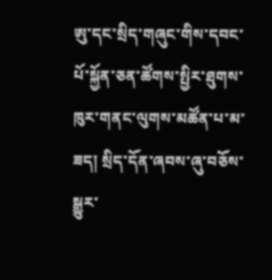ཨུ་དང་སྲིད་གཞུང་གིས་དབང་པོ་སྐྱོན་ཅན་ཚོགས་སྤྱིར་ཐུགས་ཁུར་གནང་ལུགས་མཚོན་པ་མ་ཟད། སྲིད་དོན་ཞབས་ཞུ་བཅོས་སྒྱུར་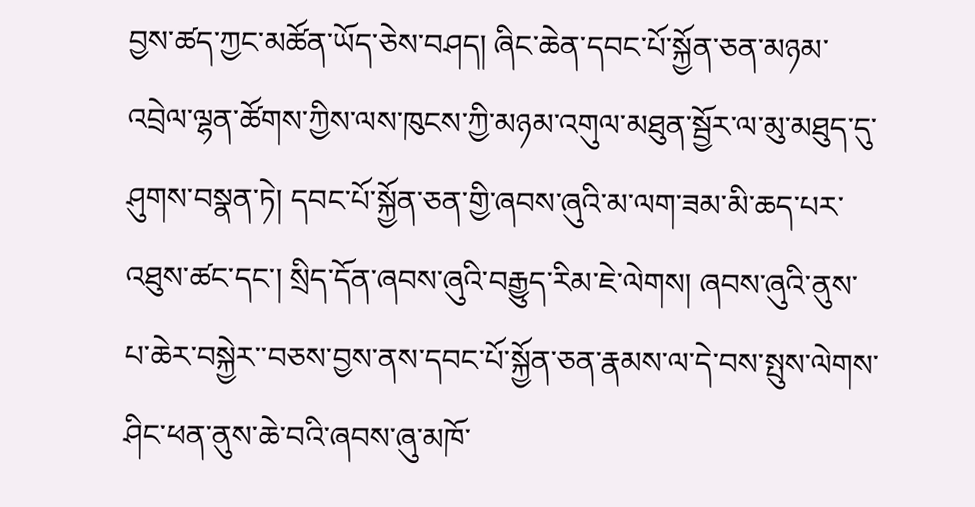བྱས་ཚད་ཀྱང་མཚོན་ཡོད་ཅེས་བཤད། ཞིང་ཆེན་དབང་པོ་སྐྱོན་ཅན་མཉམ་འབྲེལ་ལྷན་ཚོགས་ཀྱིས་ལས་ཁུངས་ཀྱི་མཉམ་འགུལ་མཐུན་སྦྱོར་ལ་མུ་མཐུད་དུ་ཤུགས་བསྣན་ཏེ། དབང་པོ་སྐྱོན་ཅན་གྱི་ཞབས་ཞུའི་མ་ལག་ཟམ་མི་ཆད་པར་འཐུས་ཚང་དང་། སྲིད་དོན་ཞབས་ཞུའི་བརྒྱུད་རིམ་ཇེ་ལེགས། ཞབས་ཞུའི་ནུས་པ་ཆེར་བསྐྱེར་་བཅས་བྱས་ནས་དབང་པོ་སྐྱོན་ཅན་རྣམས་ལ་དེ་བས་སྤུས་ལེགས་ཤིང་ཕན་ནུས་ཆེ་བའི་ཞབས་ཞུ་མཁོ་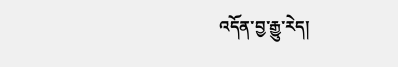འདོན་བྱ་རྒྱུ་རེད།